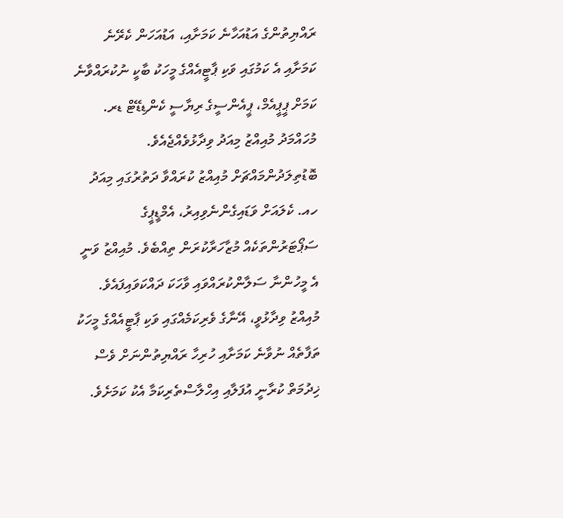ރައްޔިތުންގެ އަޑުއަހާނެ ކަމަށާއި، އަޑުއަހަން ކެރޭނެ ކަމަށާއި އެ ކަމުގައި ވަކި ޕާޓީއެއްގެ މީހަކު ބާކީ ނުކުރައްވާނެ ކަމަށް ޕީޕީއެމް، ޕީއެންސީގެ ރިޔާސީ ކެންޑިޑޭޓް ޑރ. މުހައްމަދު މުއިއްޒު މިއަދު ވިދާޅުވެއްޖެއެވެ.
ބޮޑުތިލަދުންމައްޗަށް މުއިއްޒު ކުރައްވާ ދަތުރުގައި މިއަދު ހއ. ކެލައަށް ވަޑައިގެންނެވިއިރު، އެމްޑީޕީގެ ސަޕޯޓަރުންތަކެއް މުޒާހަރާކުރަން ތިއްބެވެ. މުއިއްޒު ވަނީ އެ މީހުންނާ ސަލާންކުރައްވައި ވާހަކަ ދައްކަވައިފައެވެ.
މުއިއްޒު ވިދާޅުވީ، އޭނާގެ ވެރިކަމެއްގައި ވަކި ޕާޓީއެއްގެ މީހަކު ތަފާތެއް ނުވާނެ ކަމަށާއި ހުރިހާ ރައްޔިތުންނަށް ވެސް ޚިދުމަތް ކުރާނީ އުފަލާއި އިހްލާސްތެރިކަމާ އެކު ކަމަށެވެ.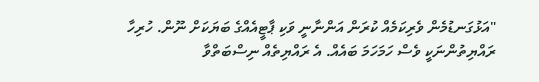"އަޅުގަނޑުމެން ވެރިކަމެއް ކުރަން އަންނާނީ ވަކި ޕާޓީއެއްގެ ބަޔަކަށް ނޫން. ހުރިހާ ރައްޔިތުންނަކީ ވެސް ހަމަހަމަ ބައެއް. އެ ރައްޔިތެއް ނިސްބަތްވާ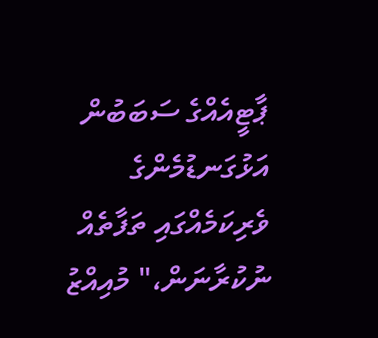ޕާޓީއެއްގެ ސަބަބުން އަޅުގަނޑުމެންގެ ވެރިކަމެއްގައި ތަފާތެއް ނުކުރާނަން،" މުއިއްޒު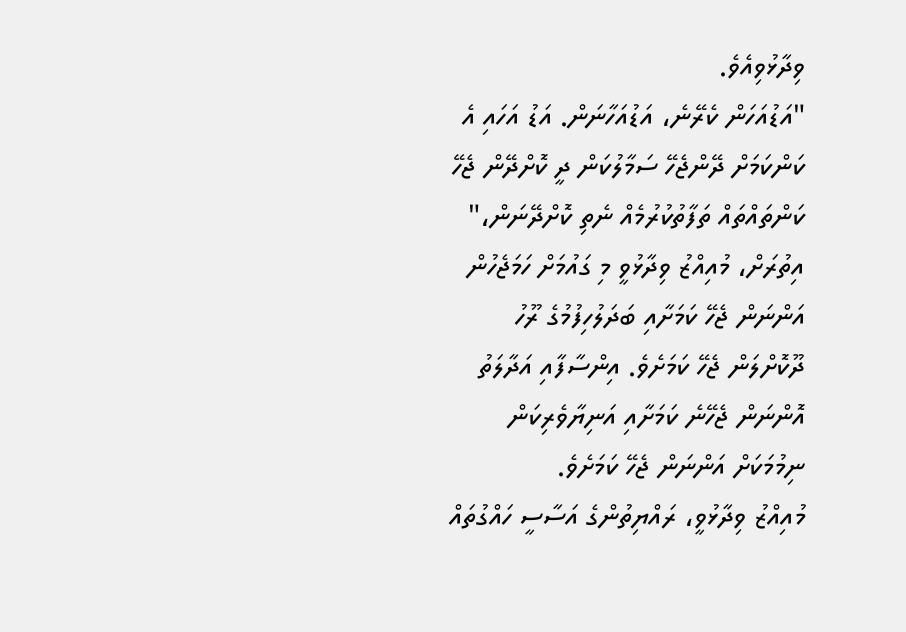ވިދާޅުވިއެވެ.
"އަޑުއަހަން ކެރޭނެ، އަޑުއަހާނަން. އަޑު އަހައި އެ ކަންކަމަށް ދޭންޖެހޭ ސަމާލުކަން ދީ ކޮށްދޭން ޖެހޭ ކަންތައްތައް ތަފާތުކުރުމެއް ނެތި ކޮށްދޭނަން،"
އިތުރަށް، މުއިއްޒު ވިދާޅުވީ މި ގައުމަށް ހަމަޖެހުން އަންނަން ޖެހޭ ކަމަށާއި ބަދަލުހިފުމުގެ ރޫހު ދޫކޮށްލަން ޖެހޭ ކަމަށެވެ. އިންސާފާއި އަދާލަތު އޮންނަން ޖެހޭނެ ކަމަށާއި އަނިޔާވެރިކަން ނިމުމަކަށް އަންނަން ޖެހޭ ކަމަށެވެ.
މުއިއްޒު ވިދާޅުވީ، ރައްޔިތުންގެ އަސާސީ ހައްގުތައް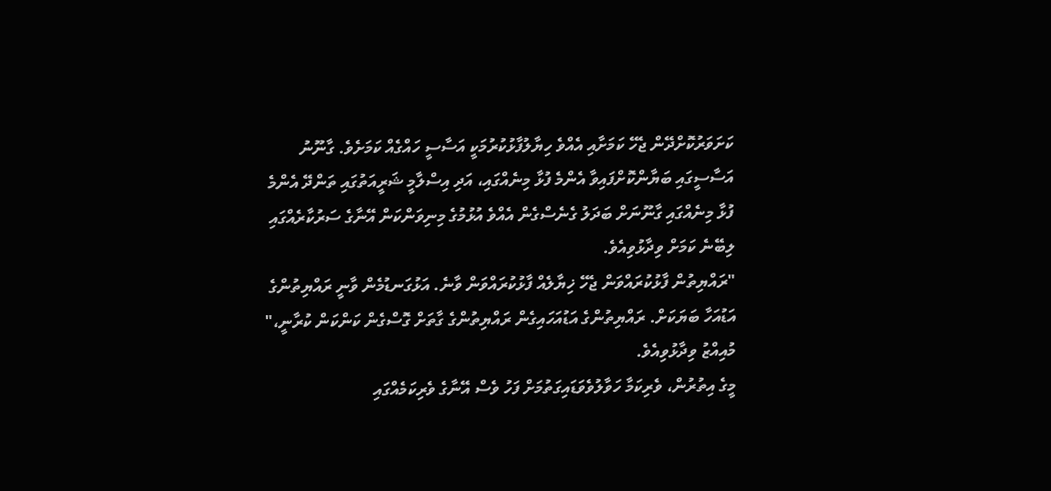ކަށަވަރުކޮށްދޭން ޖެހޭ ކަމަށާއި އެއްވެ ހިޔާލުފާޅުކުރުމަކީ އަސާސީ ހައްގެއް ކަމަށެވެ. ގާނޫނު އަސާސީގައި ބަޔާންކޮށްފައިވާ އެންމެ ފުޅާ މިނެއްގައި، އަދި އިސްލާމީ ޝަރީއަތުގައި ތަންދޭ އެންމެ ފުޅާ މިނެއްގައި ގާނޫނަށް ބަދަލު ގެނެސްގެން އެއްވެ އުޅުމުގެ މިނިވަންކަން އޭނާގެ ސަރުކާރެއްގައި ލިބޭނެ ކަމަށް ވިދާޅުވިއެވެ.
"ރައްޔިތުން ފާޅުކުރައްވަން ޖެހޭ ޚިޔާލެއް ފާޅުކުރައްވަން ވާނެ. އަޅުގަނޑުމެން ވާނީ ރައްޔިތުންގެ އަޑުއަހާ ބަޔަކަށް. ރައްޔިތުންގެ އަޑުއަހައިގެން ރައްޔިތުންގެ ގާތަށް ގޮސްގެން ކަންކަން ކުރާނީ،" މުއިއްޒު ވިދާޅުވިއެވެ.
މީގެ އިތުރުން، ވެރިކަމާ ހަވާލުވެވަޑައިގަތުމަށް ފަހު ވެސް އޭނާގެ ވެރިކަމެއްގައި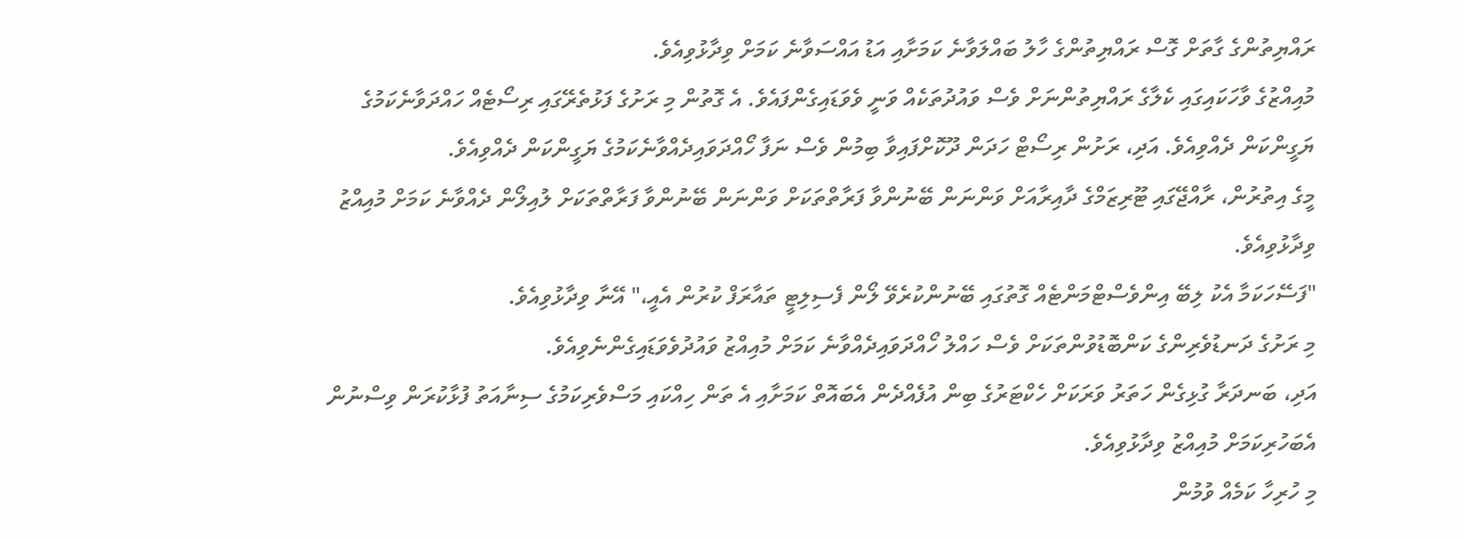ރައްޔިތުންގެ ގާތަށް ގޮސް ރައްޔިތުންގެ ހާލު ބައްލަވާނެ ކަމަށާއި އަޑު އައްސަވާނެ ކަމަށް ވިދާޅުވިއެވެ.
މުއިއްޒުގެ ވާހަކައިގައި ކެލާގެ ރައްޔިތުންނަށް ވެސް ވައުދުތަކެއް ވަނީ ވެވަޑައިގެންފައެވެ. އެ ގޮތުން މި ރަށުގެ ފަޅުތެރޭގައި ރިސޯޓެއް ހައްދަވާނެކަމުގެ ޔަގީންކަން ދެއްވިއެވެ. އަދި، ރަށުން ރިސޯޓް ހަދަން ދޫކޮށްފައިވާ ބިމުން ވެސް ނަފާ ހޯއްދަވައިދެއްވާނެކަމުގެ ޔަގީންކަން ދެއްވިއެވެ.
މީގެ އިތުރުން، ރާއްޖޭގައި ޓޫރިޒަމްގެ ދާއިރާއަށް ވަންނަން ބޭނުންވާ ފަރާތްތަކަށް ވަންނަން ބޭނުންވާ ފަރާތްތަކަށް ލުއިލޯން ދެއްވާނެ ކަމަށް މުއިއްޒު ވިދާޅުވިއެވެ.
"ފަސޭހަކަމާ އެކު ލިބޭ އިންވެސްޓްމަންޓެއް ގޮތުގައި ބޭނުންކުރެވޭ ލޯން ފެސިލިޓީ ތައާރަފް ކުރުން އެއީ،" އޭނާ ވިދާޅުވިއެވެ.
މި ރަށުގެ ދަނޑުވެރިންގެ ކަންބޮޑުވުންތަކަށް ވެސް ހައްލު ހޯއްދަވައިދެއްވާނެ ކަމަށް މުއިއްޒު ވައުދުވެވަޑައިގެންނެވިއެވެ.
އަދި، ބަނދަރާ ގުޅިގެން ހަތަރު ވަރަކަށް ހެކްޓަރުގެ ބިން އުފެއްދެން އެބައޮތް ކަމަށާއި އެ ތަން ހިއްކައި މަސްވެރިކަމުގެ ސިނާއަތު ފުޅާކުރަން ވިސްނުން އެބަހުރިކަމަށް މުއިއްޒު ވިދާޅުވިއެވެ.
މި ހުރިހާ ކަމެއް ވުމުން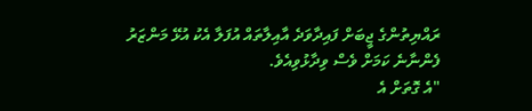ރައްޔިތުންގެ ޖީބަށް ފައިދާވަދެ އާއިލާތައް އުފަލާ އެކު އުޅޭ މަންޒަރު ފެންނާނެ ކަމަށް ވެސް ވިދާޅުވިއެވެ.
"އެ ގޮތަށް އެ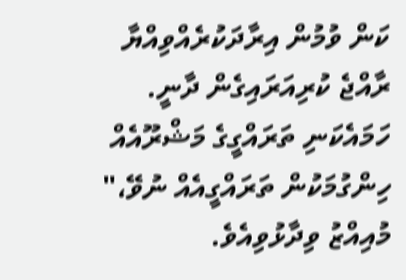ކަން ވުމުން އިރާދަކުރެއްވިއްޔާ ރާއްޖެ ކުރިއަރައިގެން ދާނީ. ހަމައެކަނި ތަރައްގީގެ މަޝްރޫއެއް ހިންގުމަކުން ތަރައްގީއެއް ނުވޭ،" މުއިއްޒު ވިދާޅުވިއެވެ.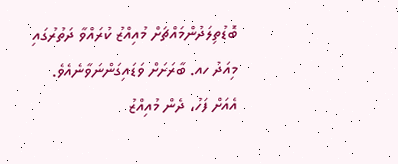ބޮޑުތިލަދުންމައްޗަށް މުއިއްޒު ކުރައްވާ ދަތުރުގައި މިއަދު ހއ. ބާރަށަށް ވަޑައިގަންނަވާނެއެވެ. އެއަށް ފަހު، ދެން މުއިއްޒު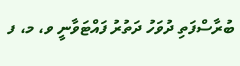ބުރާސްފަތި ދުވަހު ދަތުރު ފައްޓަވާނީ ވ، މ، ފ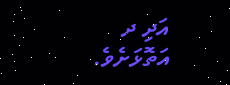އަދި ދ އަތޮޅަށެވެ.